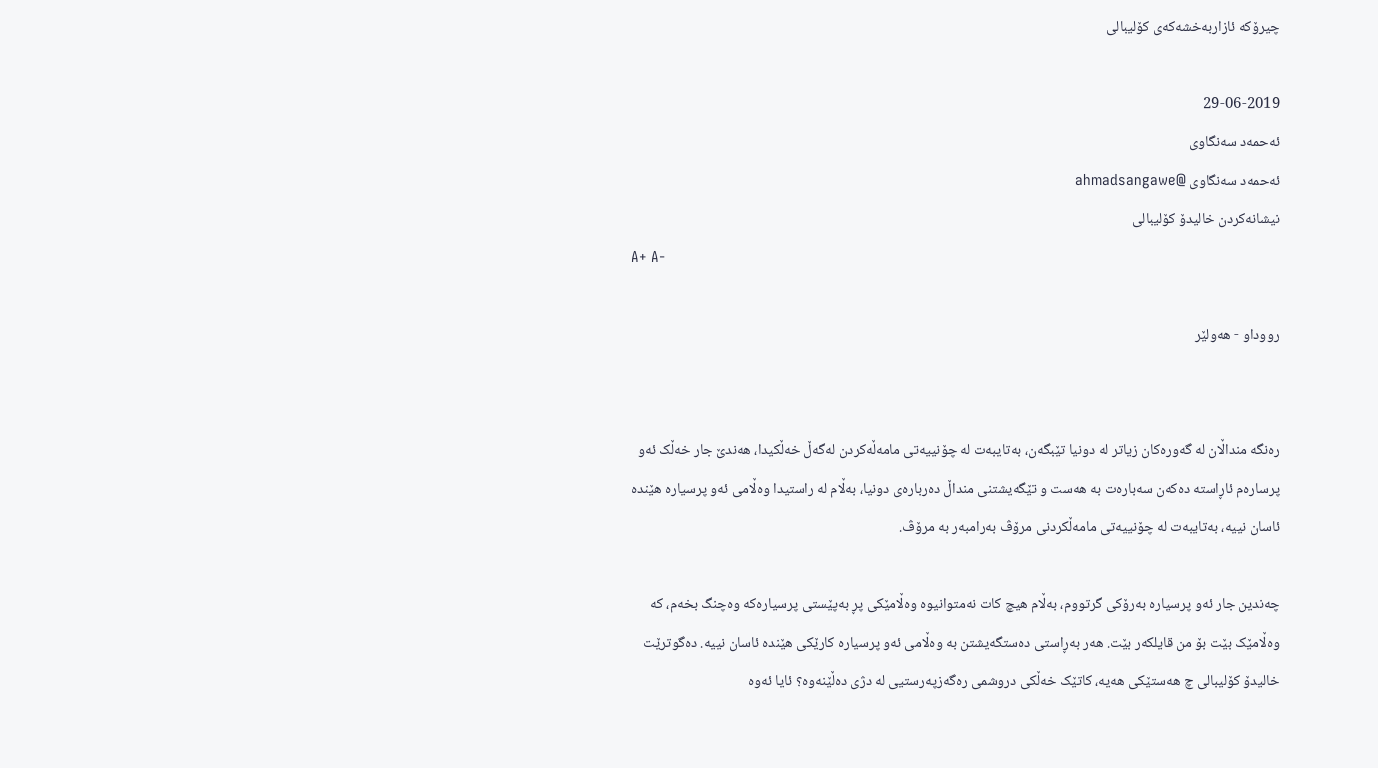چیرۆکە ئازاربەخشەکەی کۆلیبالی

29-06-2019
ئەحمەد سەنگاوی
ئەحمەد سەنگاوی @ahmadsangawe
نیشانەکردن خالیدۆ کۆلیبالی
A+ A-

رووداو - هەولێر


رەنگە منداڵان لە گەورەکان زیاتر لە دونیا تێبگەن، بەتایبەت لە چۆنییەتی مامەڵەکردن لەگەڵ خەڵکیدا، هەندێ جار خەڵک ئەو پرسارەم ئاڕاستە دەکەن سەبارەت بە هەست و تێگەیشتنی منداڵ دەربارەی دونیا، بەڵام لە راستیدا وەڵامی ئەو پرسیارە هێندە ئاسان نییە، بەتایبەت لە چۆنییەتی مامەڵکردنی مرۆڤ بەرامبەر بە مرۆڤ.

چەندین جار ئەو پرسیارە بەرۆکی گرتووم، بەڵام هیچ کات نەمتوانیوە وەڵامێکی پڕ بەپێستی پرسیارەکە وەچنگ بخەم، کە وەڵامێک بێت بۆ من قایلکەر بێت. هەر بەڕاستی دەستگەیشتن بە وەڵامی ئەو پرسیارە کارێکی هێندە ئاسان نییە. دەگوترێت خالیدۆ کۆلیبالی چ هەستێکی هەیە، کاتێک خەڵکی دروشمی رەگەزپەرستیی لە دژی دەڵێنەوە؟ ئایا ئەوە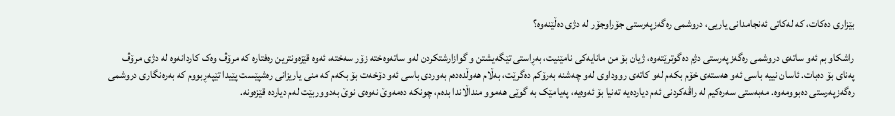بێزاری دەکات، کە لەکاتی ئەنجامدانی یاریی، دروشمی رەگەزپەرستی جۆراوجۆر لە دژی دەڵێنەوە؟

راشکاو بم ئەو ساتەی دروشمی رەگەزپەرستی دژم دەگوترێتەوە، ژیان بۆ من مانایەکی نامێنیت، بەڕاستی تێگەیشتن و گوازارشتکردن لەو ساتەوەختە زۆر سەختە، ئەوە قێزەونترین رەفتارە کە مرۆڤ وەک کاردانەوە لە دژی مرۆڤ پەنای بۆ دەبات. ئاسان نییە باسی ئەو هەستەی خۆم بکەم لەو کاتەی رووداوی لەو چەشنە بەرۆکم دەگرێت، بەڵام هەوڵدەدەم بەوردی باسی ئەو دۆخەت بۆ بکەم کە منی یاریزانی رەشپێست پێیدا تێپەڕبووم کە بەرەنگاری دروشمی رەگەزپەرستی دەبوومەوە. مەبەستی سەرەکیم لە راڤەکردنی ئەم دیاردەیە تەنیا بۆ ئەوەیە، پەیامێک بە گوێی هەموو منداڵاندا بدەم، چونکە دەمەوێ نەوەی نوێ بەدووربێت لەم دیاردە قێزەونە.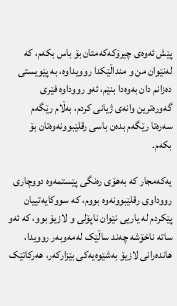پێش ئەوەی چیرۆکەکەمتان بۆ باس بکەم، کە لەنێوان من و منداڵێکدا روویداوە، بە پێویستی دەزانم دان بەوەدا بنێم، ئەو رووداوە فێری گەورەترین وانەی ژیانی کردم، بەڵام رێگەم  سەرەتا رێگەم بدەن باسی رقلێبوونەوەتان بۆ بکەم.

یەکەمجار کە بەهۆی رەنگی پێستمەوە دووچاری رووداوی رقلێبوونەوە بووم، کە سووکایەتییان پێکردم لە یاریی نێوان ناپۆلی و لازیۆ بوو، کە ئەو ساتە ناخۆشە چەند ساڵێک لەمەوبەر روویدا، هاندەرانی لازیۆ بەشێوەیەکی بێزارکەر، هەرکاتێک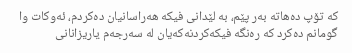کە تۆپ دەهاتە بەر پێم، بە لێدانی فیکە هەراسانیان دەکردم، ئەوکات وا گومانم دەکرد کە رەنگە فیکەکردنەکەیان لە سەرجەم یاریزانانی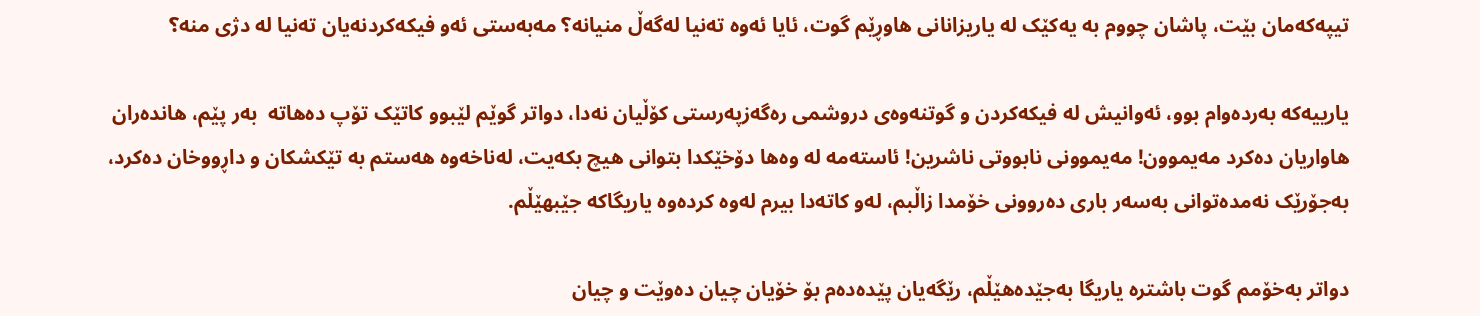تیپەکەمان بێت، پاشان چووم بە یەکێک لە یاریزانانی هاوڕێم گوت، ئایا ئەوە تەنیا لەگەڵ منیانە؟ مەبەستی ئەو فیکەکردنەیان تەنیا لە دژی منە؟

یارییەکە بەردەوام بوو، ئەوانیش لە فیکەکردن و گوتنەوەی دروشمی رەگەزپەرستی کۆڵیان نەدا، دواتر گوێم لێبوو کاتێک تۆپ دەهاتە  بەر پێم، هاندەران هاواریان دەکرد مەیموون! مەیموونی نابووتی ناشرین! ئاستەمە لە وەها دۆخێکدا بتوانی هیچ بکەیت، لەناخەوە هەستم بە تێکشکان و داڕووخان دەکرد، بەجۆرێک نەمدەتوانی بەسەر باری دەروونی خۆمدا زاڵبم، لەو کاتەدا بیرم لەوە کردەوە یاریگاکە جێبهێڵم.

دواتر بەخۆمم گوت باشترە یاریگا بەجێدەهێڵم، رێگەیان پێدەدەم بۆ خۆیان چیان دەوێت و چیان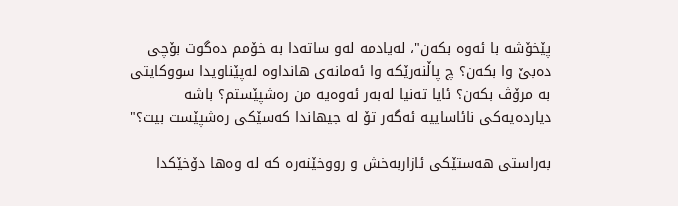پێخۆشە با ئەوە بکەن"، لەیادمە لەو ساتەدا بە خۆمم دەگوت بۆچی دەبێ وا بکەن؟ چ پاڵنەرێکە وا ئەمانەی هانداوە لەپێناویدا سووکایتی بە مرۆڤ بکەن؟ ئایا تەنیا لەبەر ئەوەیە من رەشپێستم؟ باشە دیاردەیەکی نائاساییە ئەگەر تۆ لە جیهاندا کەسێکی رەشپێست بیت؟"

بەراستی هەستێکی ئازاربەخش و رووخێنەرە کە لە وەها دۆخێکدا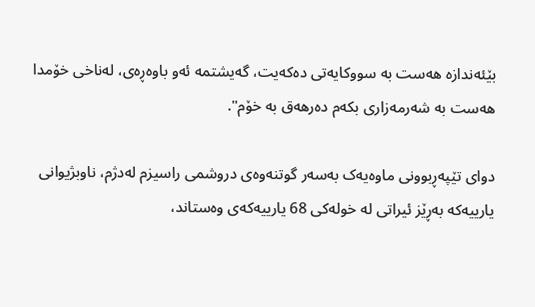بێئەندازە هەست بە سووکایەتی دەکەیت، گەیشتمە ئەو باوەڕەی، لەناخی خۆمدا هەست بە شەرمەزاری بکەم دەرهەق بە خۆم".

دوای تێپەڕبوونی ماوەیەک بەسەر گوتنەوەی دروشمی راسیزم لەدژم، ناوبژیوانی یارییەکە بەڕێز ئیراتی لە خولەکی 68 یارییەکەی وەستاند،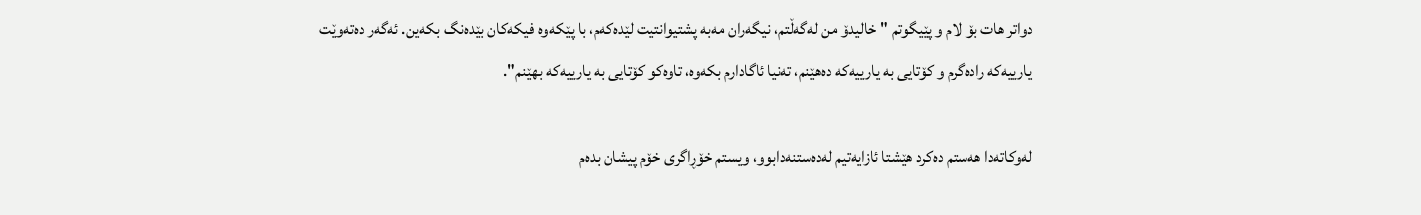دواتر هات بۆ لام و پێیگوتم "خالیدۆ من لەگەڵتم، نیگەران مەبە پشتیوانتیت لێدەکەم، با پێکەوە فیکەکان بێدەنگ بکەین. ئەگەر دەتەوێت یارییەکە رادەگرم و کۆتایی بە یارییەکە دەهێنم، تەنیا ئاگادارم بکەوە، تاوەکو کۆتایی بە یارییەکە بهێنم".

لەوکاتەدا هەستم دەکرد هێشتا ئازایەتیم لەدەستنەدابوو، ویستم خۆڕاگری خۆم پیشان بدەم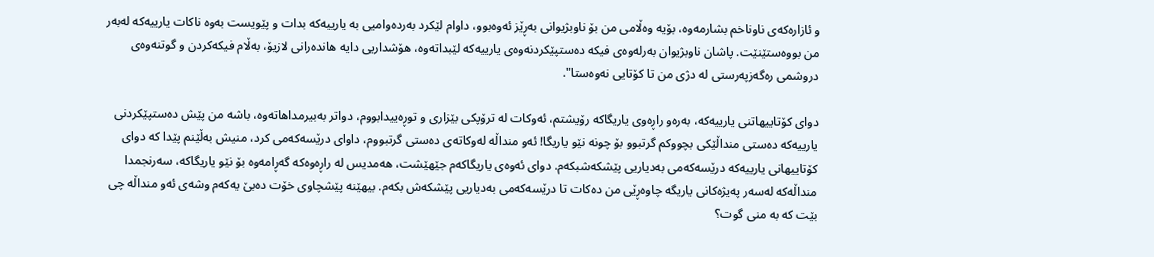و ئازارەکەی ناوناخم بشارمەوە، بۆیە وەڵامی من بۆ ناوبژیوانی بەڕێز ئەوەبوو، داوام لێکرد بەردەوامیی بە یارییەکە بدات و پێویست بەوە ناکات یارییەکە لەبەر من بووەستێنێت. پاشان ناوبژیوان بەرلەوەی فیکە دەستپێکردنەوەی یارییەکە لێبداتەوە، هۆشداریی دایە هاندەرانی لازیۆ، بەڵام فیکەکردن و گوتنەوەی دروشمی رەگەزپەرستی لە دژی من تا کۆتایی نەوەستا".

دوای کۆتاییهاتنی یارییەکە، بەرەو راڕەوی یاریگاکە رۆیشتم، ئەوکات لە ترۆپکی بێزاری و توڕەییدابووم، دواتر بەبیرمداهاتەوە، باشە من پێش دەستپێکردنی یارییەکە دەستی منداڵێکی بچووکم گرتبوو بۆ چونە نێو یاریگا! ئەو منداڵە لەوکاتەی دەستی گرتبووم، داوای درێسەکەمی کرد، منیش بەڵێنم پێدا کە دوای کۆتاییهانی یارییەکە درێسەکەمی بەدیاریی پێشکەشبکەم. دوای ئەوەی یاریگاکەم جێهێشت، هەمدیس لە راڕەوەکە گەڕامەوە بۆ نێو یاریگاکە، سەرنجمدا منداڵەکە لەسەر پەیژەکانی یاریگە چاوەڕێی من دەکات تا درێسەکەمی بەدیاریی پێشکەش بکەم. بیهێنە پێشچاوی خۆت دەبێ یەکەم وشەی ئەو منداڵە چی بێت کە بە منی گوت؟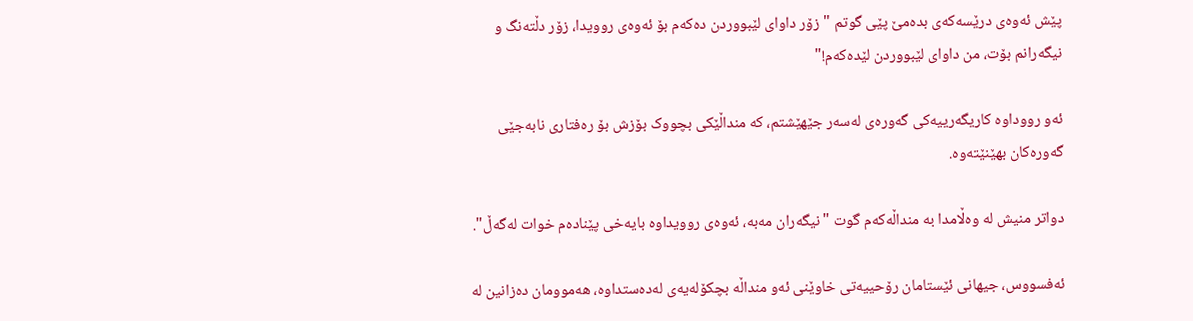پێش ئەوەی درێسەکەی بدەمێ پێی گوتم "زۆر داوای لێبووردن دەکەم بۆ ئەوەی روویدا، زۆر دڵتەنگ و نیگەرانم بۆت، من داوای لێبووردن لێدەکەم!"

ئەو رووداوە کاریگەرییەکی گەورەی لەسەر جێهێشتم، کە منداڵێکی بچووک بۆزش بۆ رەفتاری نابەجێی گەورەکان بهێنێتەوە.

دواتر منیش لە وەڵامدا بە منداڵەکەم گوت "نیگەران مەبە، ئەوەی روویداوە بایەخی پێنادەم خوات لەگەڵ".

ئەفسووس، جیهانی ئێستامان رۆحییەتی خاوێنی ئەو منداڵە بچکۆلەیەی لەدەستداوە، هەموومان دەزانین لە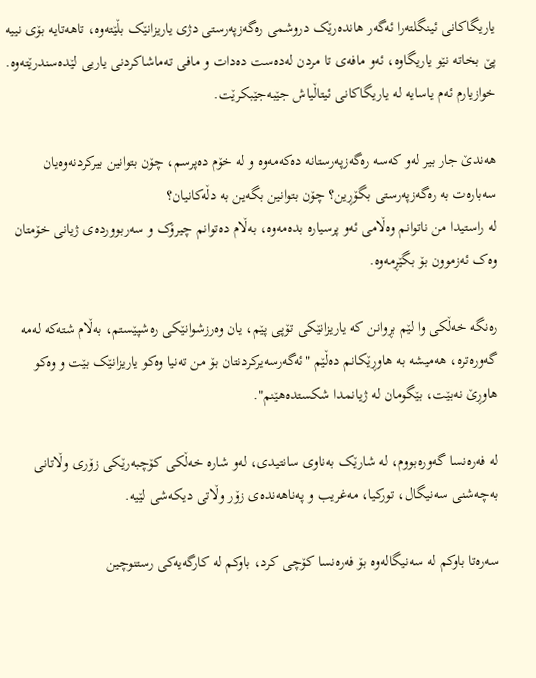یاریگاکانی ئینگلتەرا ئەگەر هاندەرێک دروشمی رەگەزپەرستی دژی یاریزانێک بڵێتەوە، تاهەتایە بۆی نییە پێ بخاتە نێو یاریگاوە، ئەو مافەی تا مردن لەدەست دەدات و مافی تەماشاکردنی یاریی لێدەسندرێتەوە. خوازیارم ئەم یاسایە لە یاریگاکانی ئیتاڵیاش جێبەجێبکرێت.

هەندێ جار بیر لەو کەسە رەگەزپەرستانە دەکەمەوە و لە خۆم دەپرسم، چۆن بتوانین بیرکردنەوەیان سەبارەت بە رەگەزپەرستی بگۆڕین؟ چۆن بتوانین بگەین بە دڵەکانیان؟
لە راستیدا من ناتوانم وەڵامی ئەو پرسیارە بدەمەوە، بەڵام دەتوانم چیرۆک و سەربووردەی ژیانی خۆمتان وەک ئەزموون بۆ بگێڕمەوە.

رەنگە خەڵکی وا لێم بڕوانن کە یاریزانێکی تۆپی پێم، یان وەرزشوانێکی رەشپێستم، بەڵام شتەکە لەمە گەورەترە، هەمیشە بە هاوڕێکانم دەڵێم "ئەگەرسەیرکردنتان بۆ من تەنیا وەکو یاریزانێک بێت و وەکو هاوڕێ نەبێت، بێگومان لە ژیانمدا شکستدەهێنم".

لە فەرەنسا گەورەبووم، لە شارێک بەناوی سانتیدی، لەو شارە خەڵکی کۆچبەرێکی زۆری وڵاتانی بەچەشنی سەنیگال، تورکیا، مەغریب و پەناهەندەی زۆر وڵاتی دیکەشی لێیە.

سەرەتا باوکم لە سەنیگالەوە بۆ فەرەنسا کۆچی کرد، باوکم لە کارگەیەکی رستنوچین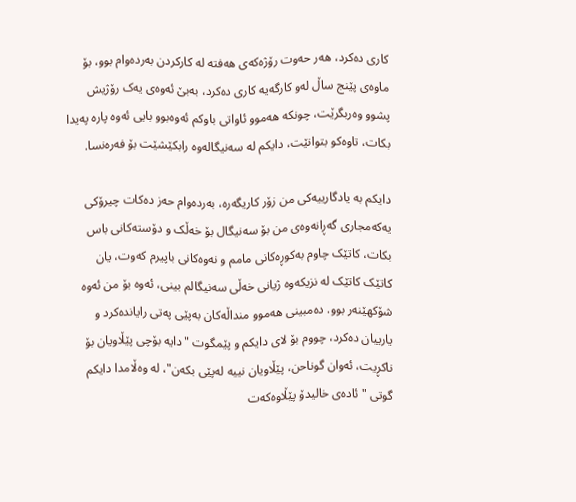کاری دەکرد، هەر حەوت رۆژەکەی هەفتە لە کارکردن بەردەوام بوو، بۆ ماوەی پێنج ساڵ لەو کارگەیە کاری دەکرد، بەبێ ئەوەی یەک رۆژیش پشوو وەربگرێت، چونکە هەموو ئاواتی باوکم ئەوەبوو بایی ئەوە پارە پەیدا بکات، تاوەکو بتوانێت، دایکم لە سەنیگالەوە رابکێشێت بۆ فەرەنسا.

دایکم بە یادگارییەکی من زۆر کاریگەرە، بەردەوام حەز دەکات چیرۆکی یەکەمجاری گەڕانەوەی من بۆ سەنیگال بۆ خەڵک و دۆستەکانی باس بکات، کاتێک چاوم بەکوڕەکانی مامم و نەوەکانی باپیرم کەوت، یان کاتێک کاتێک لە نزیکەوە ژیانی خەڵی سەنیگالم بینی، ئەوە بۆ من ئەوە شۆکهێنەر بوو. دەمبینی هەموو منداڵەکان بەپێی پەتی رایاندەکرد و یارییان دەکرد، چووم بۆ لای دایکم و پێمگوت "دایە بۆچی پێڵاویان بۆ ناکڕیت، ئەوان گوناحن، پێڵاویان نییە لەپێی بکەن"، لە وەڵامدا دایکم گوتی "ئادەی خالیدۆ پێڵاوەکەت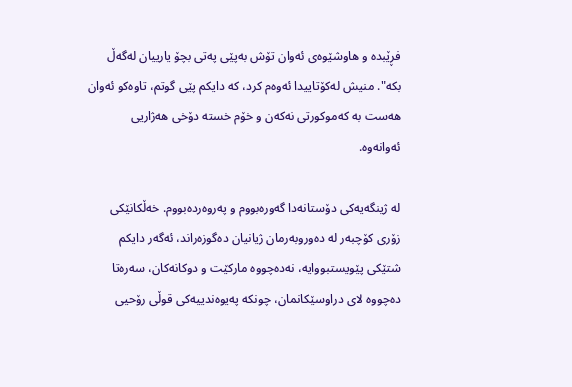فڕێبدە و هاوشێوەی ئەوان تۆش بەپێی پەتی بچۆ یارییان لەگەڵ بکە". منیش لەکۆتاییدا ئەوەم کرد، کە دایکم پێی گوتم، تاوەکو ئەوان هەست بە کەموکورتی نەکەن و خۆم خستە دۆخی هەژاریی ئەوانەوە.

لە ژینگەیەکی دۆستانەدا گەورەبووم و پەروەردەبووم. خەڵکانێکی زۆری کۆچبەر لە دەوروبەرمان ژیانیان دەگوزەراند، ئەگەر دایکم شتێکی پێویستبووایە، نەدەچووە مارکێت و دوکانەکان، سەرەتا دەچووە لای دراوسێکانمان، چونکە پەیوەندییەکی قوڵی رۆحیی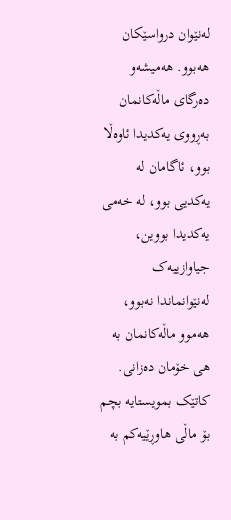لەنێوان درواسێکان هەبوو. هەمیشەو دەرگای ماڵەکانمان بەڕووی یەکدیدا ئاوەڵا بوو، ئاگامان لە یەکدیی بوو، لە خەمی یەکدیدا بووین، جیاوازییەک لەنێوانماندا نەبوو، هەموو ماڵەکانمان بە هی خۆمان دەزانی. کاتێک بمویستایە بچم بۆ ماڵی هاوڕێیەکم بە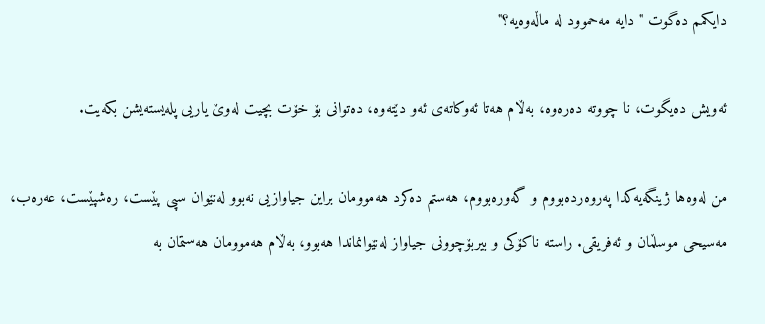دایکمم دەگوت "دایە مەحموود لە ماڵەوەیە؟"

ئەویش دەیگوت، نا چووتە دەرەوە، بەڵام هەتا ئەوکاتەی ئەو دێتەوە، دەتوانی بۆ خۆت بچیت لەوێ یاریی پلەیستەیشن بکەیت.

من لەوەها ژینگەیەکدا پەروەردەبووم و گەورەبووم، هەستم دەکرد هەموومان براین جیاوازیی نەبوو لەنێوان سپی پێست، رەشپێست، عەرەب، مەسیحی موسڵمان و ئەفریقی. راستە ناکۆکی و بیربۆچوونی جیاواز لەنێوانماندا هەبوو، بەڵام هەموومان هەستمان بە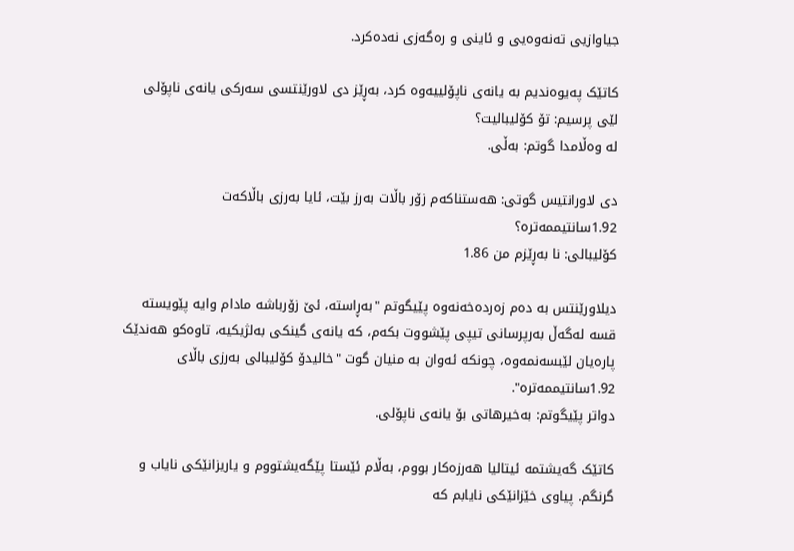جیاوازیی تەنەوەیی و ئاینی و رەگەزی نەدەکرد.

کاتێک پەیوەندیم بە یانەی ناپۆلییەوە کرد، بەڕێز دی لاورێنتسی سەرکی یانەی ناپۆلی لێی پرسیم: تۆ کۆلیبالیت؟
لە وەڵامدا گوتم: بەڵی.

دی لاورانتیس گوتی: هەستناکەم زۆر باڵات بەرز بێت، ئایا بەرزی باڵاکەت 1.92سانتیممەترە؟
کۆلیبالی: نا بەڕێزم من 1.86

دیلاورێنتس بە دەم زەردەخەنەوە پێیگوتم "بەڕاستە، ئێ زۆرباشە مادام وایە پێویستە قسە لەگەڵ بەرپرسانی تیپی پێشووت بکەم، کە یانەی گینکی بەلژیکیە، تاوەکو هەندێک پارەیان لێبسەنمەوە، چونکە ئەوان بە منیان گوت "خالیدۆ کۆلیبالی بەرزی باڵای 1.92سانتیممەترە".
دواتر پێیگوتم: بەخیرهاتی بۆ یانەی ناپۆلی.

کاتێک گەیشتمە ئیتالیا هەرزەکار بووم، بەڵام ئێستا پێگەیشتووم و یاریزانێکی نایاب و گرنگم. پیاوی خێزانێکی نایابم کە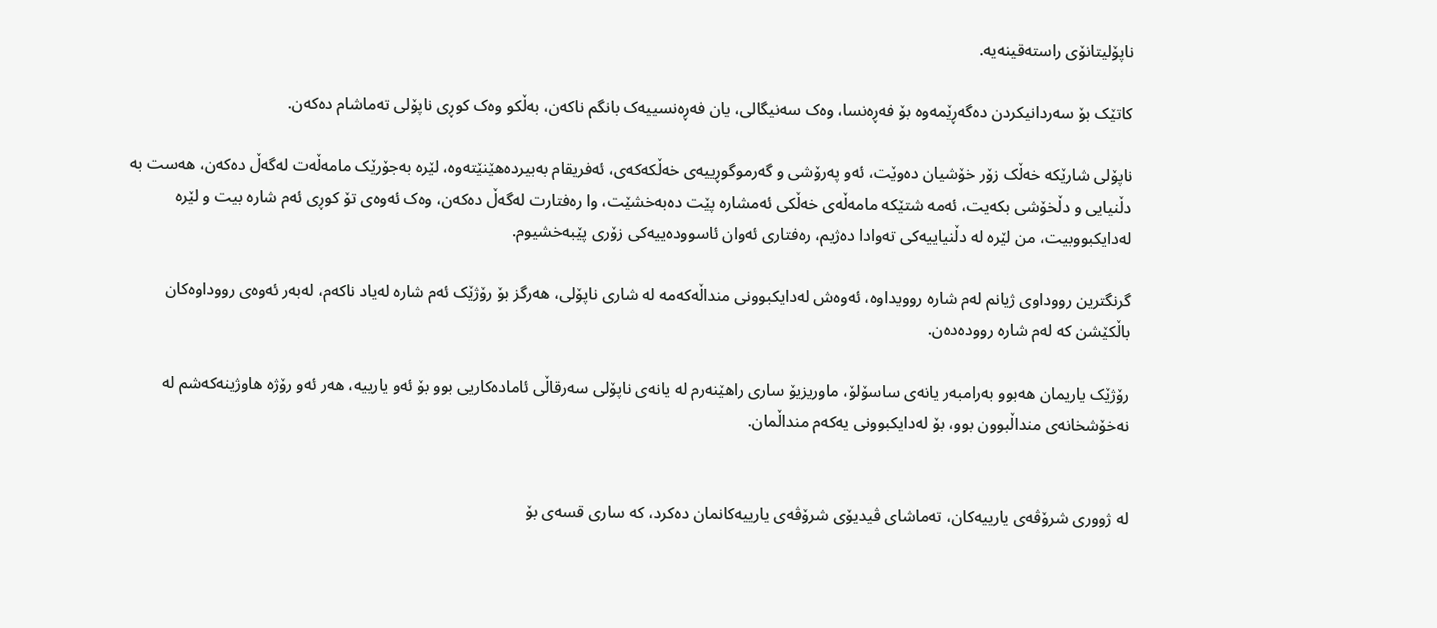ناپۆلیتانۆی راستەقینەیە.

کاتێک بۆ سەردانیکردن دەگەڕێمەوە بۆ فەڕەنسا، وەک سەنیگالی، یان فەڕەنسییەک بانگم ناکەن، بەڵکو وەک کوڕی ناپۆلی تەماشام دەکەن.

ناپۆلی شارێکە خەڵک زۆر خۆشیان دەوێت، ئەو پەرۆشی و گەرموگوڕییەی خەڵکەکەی، ئەفریقام بەبیردەهێنێتەوە، لێرە بەجۆرێک مامەڵەت لەگەڵ دەکەن، هەست بە دڵنیایی و دڵخۆشی بکەیت، ئەمە شتێکە مامەڵەی خەڵکی ئەمشارە پێت دەبەخشێت، وا رەفتارت لەگەڵ دەکەن، وەک ئەوەی تۆ کوڕی ئەم شارە بیت و لێرە لەدایکبووبیت، من لێرە لە دڵنیاییەکی تەوادا دەژیم، رەفتاری ئەوان ئاسوودەییەکی زۆری پێبەخشیوم.

گرنگترین رووداوی ژیانم لەم شارە روویداوە، ئەوەش لەدایکبوونی منداڵەکەمە لە شاری ناپۆلی، هەرگز بۆ رۆژێک ئەم شارە لەیاد ناکەم، لەبەر ئەوەی رووداوەکان باڵکێشن کە لەم شارە روودەدەن.

رۆژێک یاریمان هەبوو بەرامبەر یانەی ساسۆلۆ، ماوریزیۆ ساری راهێنەرم لە یانەی ناپۆلی سەرقاڵی ئامادەکاریی بوو بۆ ئەو یارییە، هەر ئەو رۆژە هاوژینەکەشم لە نەخۆشخانەی منداڵبوون بوو، بۆ لەدایکبوونی یەکەم منداڵمان.


لە ژووری شرۆڤەی یارییەکان، تەماشای ڤیدیۆی شرۆڤەی یارییەکانمان دەکرد، کە ساری قسەی بۆ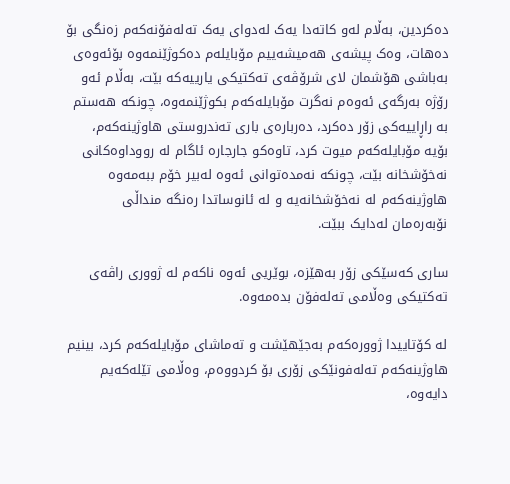دەکردین، بەڵام لەو کاتەدا یەک لەدوای یەک تەلەفۆنەکەم زەنگی بۆ دەهات، وەک پیشەی هەمیشەییم مۆبایلەم دەکوژێنمەوە بۆئەوەی بەباشی هۆشمان لای شرۆڤەی تەکتیکی یارییەکە بێت، بەڵام ئەو رۆژە بەرگەی ئەوەم نەگرت مۆبایلەکەم بکوژێنمەوە، چونکە هەستم بە راڕاییەکی زۆر دەکرد، دەربارەی باری تەندروستی هاوژینەکەم، بۆیە مۆبایلەکەم میوت کرد، تاوەکو جارجارە ئاگام لە رووداوەکانی نەخۆشخانە بێت، چونکە نەمدەتوانی ئەوە لەبیر خۆم ببەمەوە هاوژینەکەم لە نەخۆشخانەیە و لە ئانوساتدا رەنگە منداڵی نۆبەرەمان لەدایک ببێت.

ساری کەسێکی زۆر بەهێزە، بوێریی ئەوە ناکەم لە ژووری راڤەی تەکتیکی وەڵامی تەلەفۆن بدەمەوە.

لە کۆتاییدا ژوورەکەم بەجێهێشت و تەماشای مۆبایلەکەم کرد، بینیم هاوژینەکەم تەلەفونێکی زۆری بۆ کردووەم، وەڵامی تێلەکەیم دایەوە،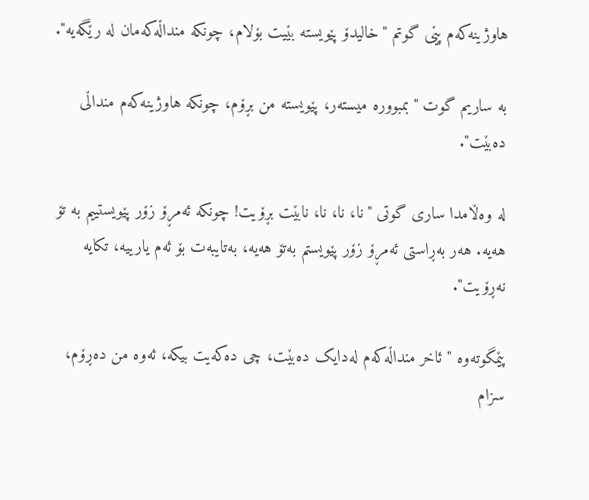هاوژینەکەم پێی گوتم "خالیدۆ پێویستە بێیت بۆلام، چونکە منداڵەکەمان لە رێگەیە".

بە ساریم گوت "بمبوورە میستەر، پێویستە من بڕۆم، چونکە هاوژینەکەم منداڵی دەبێت".

لە وەڵامدا ساری گوتی "نا، نا، نا، نابێت بڕۆیت! چونکە ئەمڕۆ زۆر پێویستییم بە تۆ هەیە. هەر بەڕاستی ئەمڕۆ زۆر پێویستم بەتۆ هەیە، بەتایبەت بۆ ئەم یارییە، تکایە نەڕۆیت".

پێمگوتەوە "ئاخر منداڵەکەم لەدایک دەبێت، چی دەکەیت بیکە، ئەوە من دەڕۆم، سزام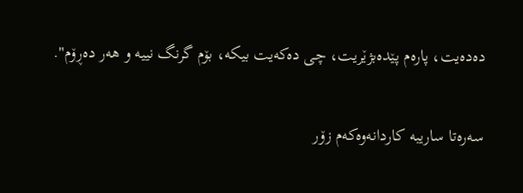دەدەیت، پارەم پێدەبژێریت، چی دەکەیت بیکە، بۆم گرنگ نییە و هەر دەڕۆم".

سەرەتا ساریبە کاردانەوەکەم زۆر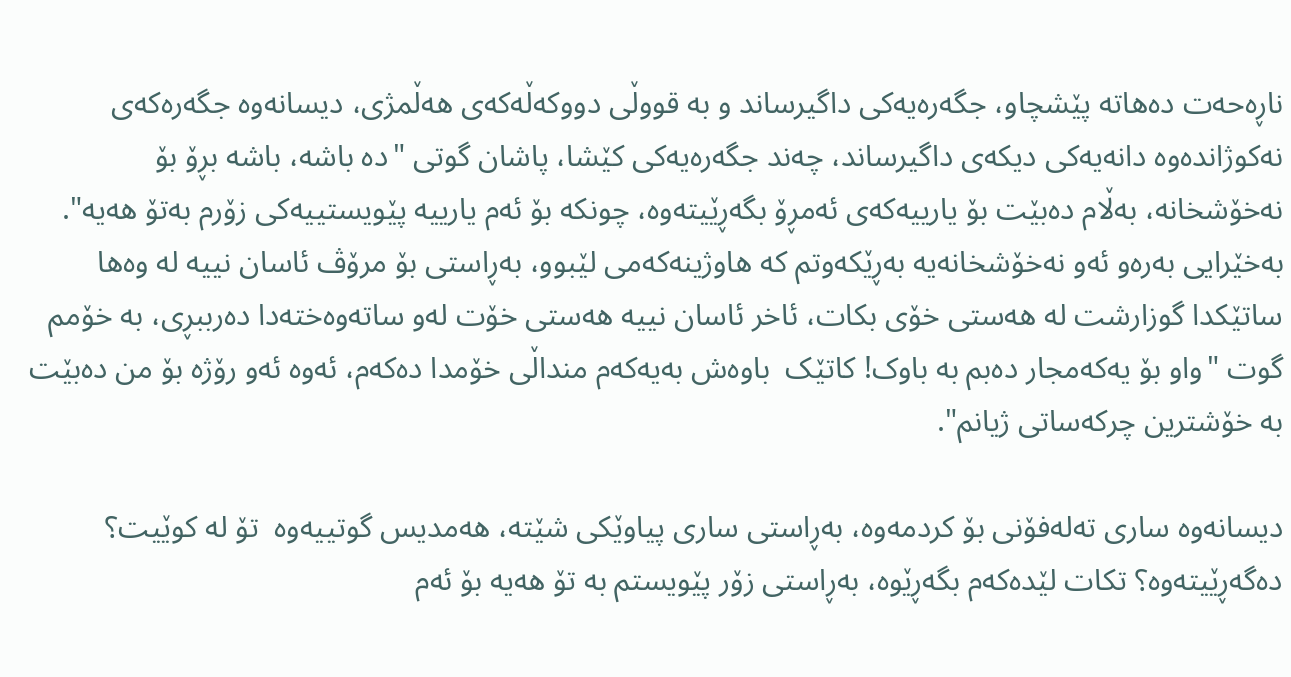ناڕەحەت دەهاتە پێشچاو، جگەرەیەکی داگیرساند و بە قووڵی دووکەڵەکەی هەڵمژی، دیسانەوە جگەرەکەی نەکوژاندەوە دانەیەکی دیکەی داگیرساند، چەند جگەرەیەکی کێشا، پاشان گوتی "دە باشە، باشە بڕۆ بۆ نەخۆشخانە، بەڵام دەبێت بۆ یارییەکەی ئەمڕۆ بگەڕێیتەوە، چونکە بۆ ئەم یارییە پێویستییەکی زۆرم بەتۆ هەیە".
بەخێرایی بەرەو ئەو نەخۆشخانەیە بەڕێکەوتم کە هاوژینەکەمی لێبوو، بەڕاستی بۆ مرۆڤ ئاسان نییە لە وەها ساتێکدا گوزارشت لە هەستی خۆی بکات، ئاخر ئاسان نییە هەستی خۆت لەو ساتەوەختەدا دەرببڕی، بە خۆمم گوت "واو بۆ یەکەمجار دەبم بە باوک! کاتێک  باوەش بەیەکەم منداڵی خۆمدا دەکەم، ئەوە ئەو رۆژە بۆ من دەبێت بە خۆشترین چرکەساتی ژیانم".

دیسانەوە ساری تەلەفۆنی بۆ کردمەوە، بەڕاستی ساری پیاوێکی شێتە، هەمدیس گوتییەوە  تۆ لە کوێیت؟ دەگەڕێیتەوە؟ تکات لێدەکەم بگەڕێوە، بەڕاستی زۆر پێویستم بە تۆ هەیە بۆ ئەم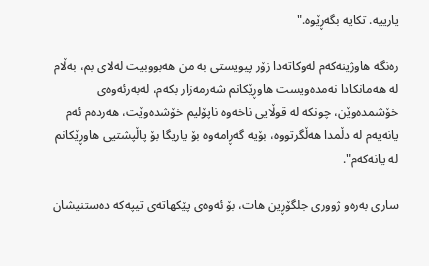یارییە. تکایە بگەڕێوە."

رەنگە هاوژینەکەم لەوکاتەدا زۆر پیویستی بە من هەبووبیت لەلای بم، بەڵام لە هەمانکادا نەمدەویست هاوڕێکانم شەرمەزار بکەم، لەبەرئەوەی خۆشمدەوێن، چونکە لە قوڵایی ناخەوە ناپۆلیم خۆشدەوێت، هەردەم ئەم یانەیەم لە دڵمدا هەڵگرتووە، بۆیە گەڕامەوە بۆ یاریگا بۆ پاڵپشتیی هاوڕێکانم لە یانەکەم".

ساری بەرەو ژووری جلگۆڕین هات، بۆ ئەوەی پێکهاتەی تیپەکە دەستنیشان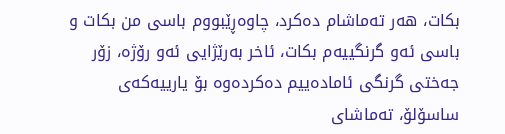بکات، هەر تەماشام دەکرد، چاوەڕێبووم باسی من بکات و باسی ئەو گرنگییەم بکات، ئاخر بەرێژایی ئەو رۆژە، زۆر جەختی گرنگی ئامادەییم دەکردەوە بۆ یارییەکەی ساسۆلۆ، تەماشای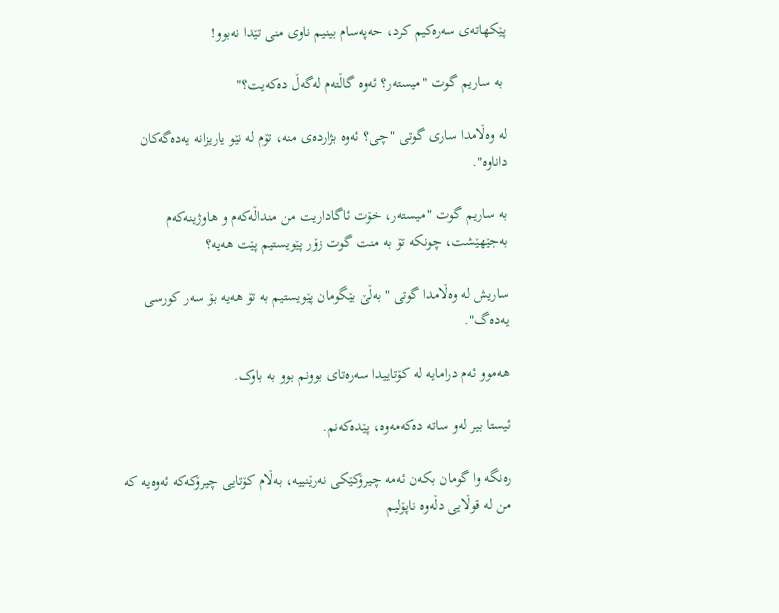پێکهاتەی سەرەکیم کرد، حەپەسام بینیم ناوی منی تێدا نەبوو!

 بە ساریم گوت "میستەر؟ ئەوە گاڵتەم لەگەڵ دەکەیت؟"

لە وەڵامدا ساری گوتی "چی؟ ئەوە بژاردەی منە، تۆم لە نێو یاریزانە یەدەگەکان داناوە".

بە ساریم گوت "میستەر، خۆت ئاگاداریت من منداڵەکەم و هاوژینەکەم بەجێهێشت، چونکە تۆ بە منت گوت زۆر پێویستیم پێت هەیە؟

ساریش لە وەڵامدا گوتی "بەڵێ بێگومان پێویستیم بە تۆ هەیە بۆ سەر کورسی یەدەگ".

هەموو ئەم درامایە لە کۆتاییدا سەرەتای بوونم بوو بە باوک.

ئیستا بیر لەو ساتە دەکەمەوە، پێدەکەنم.

رەنگە وا گومان بکەن ئەمە چیرۆکێکی نەرێنییە، بەڵام کۆتایی چیرۆکەکە ئەوەیە کە من لە قوڵایی دڵەوە ناپۆلیم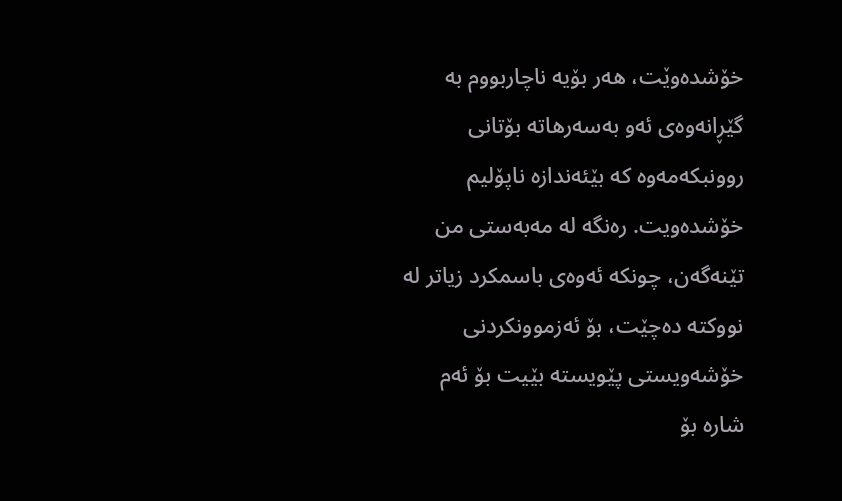خۆشدەوێت، هەر بۆیە ناچاربووم بە گێڕانەوەی ئەو بەسەرهاتە بۆتانی روونبکەمەوە کە بێئەندازە ناپۆلیم خۆشدەویت. رەنگە لە مەبەستی من تێنەگەن، چونکە ئەوەی باسمکرد زیاتر لە نووکتە دەچێت، بۆ ئەزموونکردنی خۆشەویستی پێویستە بێیت بۆ ئەم شارە بۆ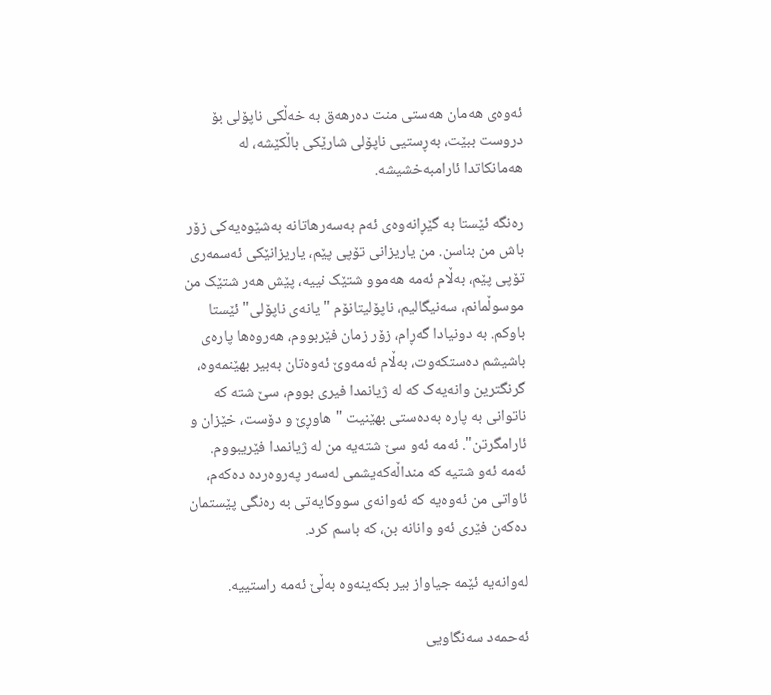ئەوەی هەمان هەستی منت دەرهەق بە خەڵکی ناپۆلی بۆ دروست ببێت، بەڕستیی ناپۆلی شارێکی باڵکێشە، لە هەمانکاتدا ئارامبەخشیشە.

رەنگە ئێستا بە گێڕانەوەی ئەم بەسەرهاتانە بەشێوەیەکی زۆر باش من بناسن. من یاریزانی تۆپی پێم، یاریزانێکی ئەسمەری تۆپی پێم، بەڵام ئەمە هەموو شتێک نییە، پێش هەر شتێک من موسوڵمانم، سەنیگالیم، ناپۆلیتانۆم "یانەی ناپۆلی" ئێستا باوکم. بە دونیادا گەڕام، زۆر زمان فێربووم، هەروەها پارەی باشیشم دەستکەوت، بەڵام ئەمەوێ ئەوەتان بەبیر بهێنمەوە، گرنگترین وانەیەک کە لە ژیانمدا فیری بووم، سێ شتە کە ناتوانی بە پارە بەدەستی بهێنیت "هاوڕێ و دۆست، خێزان و ئارامگرتن". ئەمە ئەو سێ شتەیە من لە ژیانمدا فێریبووم. ئەمە ئەو شتیە کە منداڵەکەیشمی لەسەر پەروەردە دەکەم، ئاواتی من ئەوەیە کە ئەوانەی سووکایەتی بە رەنگی پێستمان دەکەن فێری ئەو وانانە بن، کە باسم کرد.

لەوانەیە ئێمە جیاواز بیر بکەینەوە بەڵێ ئەمە راستییە.

ئەحمەد سەنگاویی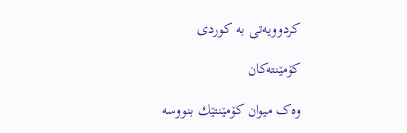کردوویەتی بە کوردی

کۆمێنتەکان

وەک میوان کۆمێنتێك بنووسە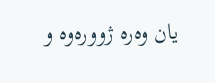یان وەرە ژوورەوە و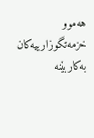هه‌موو خزمەتگوزارییەکان به‌كاربێنه‌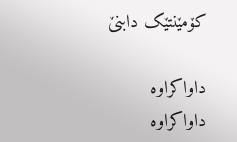کۆمێنتێک دابنێ

داواکراوە
داواکراوە